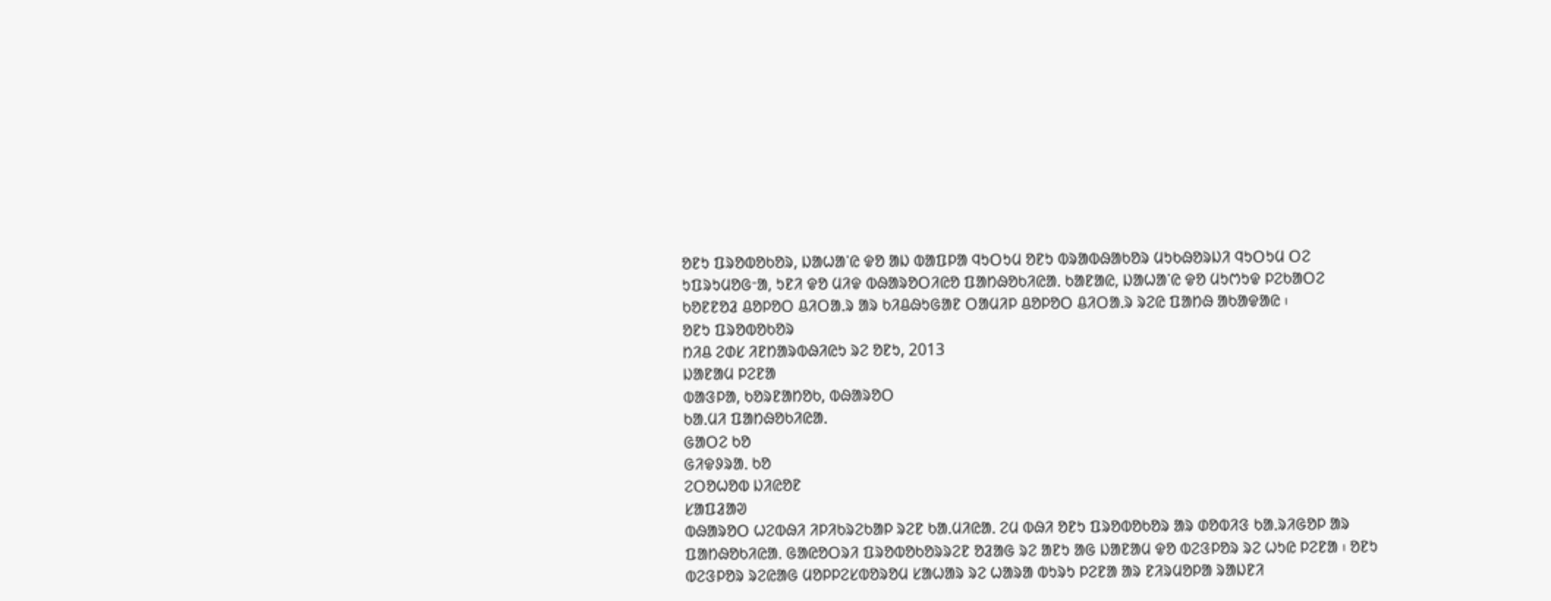ᱚᱱᱩ ᱯᱨᱚᱵᱚᱠᱚᱨ, ᱡᱟᱦᱟᱸᱭ ᱫᱚ ᱟᱡ ᱵᱟᱯᱞᱟ ᱧᱩᱛᱩᱢ ᱚᱱᱩ ᱵᱨᱟᱵᱷᱟᱠᱚᱨ ᱢᱩᱠᱷᱚᱨᱡᱤ ᱧᱩᱛᱩᱢ ᱛᱮ ᱩᱯᱨᱩᱢᱚᱜᱼᱟ, ᱩᱱᱤ ᱫᱚ ᱢᱤᱫ ᱵᱷᱟᱨᱚᱛᱤᱭᱚ ᱯᱟᱴᱷᱚᱠᱤᱭᱟᱹ ᱠᱟᱱᱟᱭ, ᱡᱟᱦᱟᱸᱭ ᱫᱚ ᱢᱩᱬᱩᱫ ᱞᱮᱠᱟᱛᱮ ᱠᱚᱱᱱᱚᱲ ᱪᱚᱞᱚᱛ ᱪᱤᱛᱟᱹᱨ ᱟᱨ ᱠᱤᱪᱷᱩᱜᱟᱱ ᱛᱟᱢᱤᱞ ᱪᱚᱞᱚᱛ ᱪᱤᱛᱟᱹᱨ ᱨᱮᱭ ᱯᱟᱴᱷ ᱟᱠᱟᱫᱟᱭ ᱾
ᱚᱱᱩ ᱯᱨᱚᱵᱚᱠᱚᱨ
ᱴᱤᱪ ᱮᱰᱥ ᱤᱱᱴᱟᱨᱵᱷᱤᱭᱩ ᱨᱮ ᱚᱱᱩ, 2013
ᱡᱟᱱᱟᱢ ᱞᱮᱱᱟ
ᱵᱟᱝᱞᱟ, ᱠᱚᱨᱱᱟᱴᱚᱠ, ᱵᱷᱟᱨᱚᱛ
ᱠᱟᱹᱢᱤ ᱯᱟᱴᱷᱚᱠᱤᱭᱟᱹ
ᱜᱟᱛᱮ ᱠᱚ
ᱜᱤᱫᱽᱨᱟᱹ ᱠᱚ
ᱮᱛᱚᱦᱚᱵ ᱡᱤᱭᱚᱱ
ᱥᱟᱯᱲᱟᱣ
ᱵᱷᱟᱨᱚᱛ ᱦᱮᱵᱷᱤ ᱤᱞᱤᱠᱨᱮᱠᱟᱞ ᱨᱮᱱ ᱠᱟᱹᱢᱤᱭᱟᱹ ᱮᱢ ᱵᱷᱤ ᱚᱱᱩ ᱯᱨᱚᱵᱚᱠᱚᱨ ᱟᱨ ᱰᱚᱵᱤᱝ ᱠᱟᱹᱨᱤᱜᱚᱞ ᱟᱨ ᱯᱟᱴᱷᱚᱠᱤᱭᱟᱹ ᱜᱟᱭᱚᱛᱨᱤ ᱯᱨᱚᱵᱚᱠᱚᱨᱨᱮᱱ ᱚᱲᱟᱜ ᱨᱮ ᱟᱱᱩ ᱟᱜ ᱡᱟᱱᱟᱢ ᱫᱚ ᱵᱮᱝᱞᱚᱨ ᱨᱮ ᱦᱩᱭ ᱞᱮᱱᱟ ᱾ ᱚᱱᱩ ᱵᱮᱝᱞᱚᱨ ᱨᱮᱭᱟᱜ ᱢᱚᱞᱞᱮᱥᱵᱚᱨᱚᱢ ᱥᱟᱦᱟᱨ ᱨᱮ ᱦᱟᱨᱟ ᱵᱩᱨᱩ ᱞᱮᱱᱟ ᱟᱨ ᱱᱤᱨᱢᱚᱞᱟ ᱨᱟᱡᱱᱤ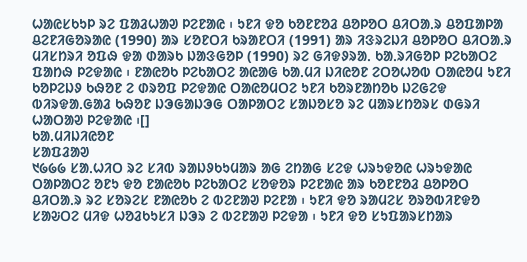ᱦᱟᱭᱥᱠᱩᱞ ᱨᱮ ᱯᱟᱲᱦᱟᱣ ᱞᱮᱱᱟᱭ ᱾ ᱩᱱᱤ ᱫᱚ ᱠᱚᱱᱱᱚᱲ ᱪᱚᱞᱚᱛ ᱪᱤᱛᱟᱹᱨ ᱪᱚᱯᱟᱞᱟ ᱪᱮᱱᱤᱜᱚᱨᱟᱭ (1990) ᱟᱨ ᱥᱚᱱᱛᱤ ᱠᱨᱟᱱᱛᱤ (1991) ᱟᱨ ᱤᱝᱨᱮᱡᱤ ᱪᱚᱞᱚᱛ ᱪᱤᱛᱟᱹᱨ ᱢᱤᱥᱴᱨᱤ ᱚᱯᱷ ᱫᱟ ᱰᱟᱨᱠ ᱡᱟᱝᱜᱚᱞ (1990) ᱨᱮ ᱜᱤᱫᱽᱨᱟᱹ ᱠᱟᱹᱨᱤᱜᱚᱞ ᱞᱮᱠᱟᱛᱮ ᱯᱟᱴᱷ ᱞᱮᱫᱟᱭ ᱾ ᱱᱟᱭᱚᱠ ᱞᱮᱠᱟᱛᱮ ᱟᱭᱟᱜ ᱠᱟᱹᱢᱤ ᱡᱤᱭᱚᱱ ᱮᱛᱚᱦᱚᱵ ᱛᱟᱭᱚᱢ ᱩᱱᱤ ᱠᱚᱞᱮᱡᱽ ᱠᱷᱚᱱ ᱮ ᱰᱨᱚᱯ ᱞᱮᱫᱟᱭ ᱛᱟᱭᱚᱢᱛᱮ ᱩᱱᱤ ᱠᱚᱨᱱᱟᱴᱚᱠ ᱡᱮᱜᱮᱫ ᱵᱤᱨᱫᱟᱹᱜᱟᱲ ᱠᱷᱚᱱ ᱡᱳᱜᱟᱡᱳᱜ ᱛᱟᱞᱟᱛᱮ ᱥᱟᱡᱚᱥᱚ ᱨᱮ ᱢᱟᱨᱥᱴᱚᱨᱥ ᱰᱜᱨᱤ ᱦᱟᱛᱟᱣ ᱞᱮᱫᱟᱭ ᱾[]
ᱠᱟᱹᱢᱤᱡᱤᱭᱚᱱ
ᱥᱟᱯᱲᱟᱣ
᱑᱙᱙᱙ ᱥᱟᱹᱦᱤᱛ ᱨᱮ ᱥᱤᱵ ᱨᱟᱡᱽᱠᱩᱢᱟᱨ ᱟᱜ ᱮᱴᱟᱜ ᱥᱮᱫ ᱦᱨᱩᱫᱚᱭ ᱦᱨᱩᱫᱟᱭ ᱛᱟᱞᱟᱛᱮ ᱚᱱᱩ ᱫᱚ ᱱᱟᱭᱚᱠ ᱞᱮᱠᱟᱛᱮ ᱥᱚᱫᱚᱨ ᱞᱮᱱᱟᱭ ᱟᱨ ᱠᱚᱱᱱᱚᱲ ᱪᱚᱞᱚᱛ ᱪᱤᱛᱟᱹᱨ ᱨᱮ ᱥᱚᱨᱮᱥ ᱱᱟᱭᱚᱠ ᱮ ᱵᱮᱱᱟᱣ ᱞᱮᱱᱟ ᱾ ᱩᱱᱤ ᱫᱚ ᱨᱟᱢᱮᱥ ᱚᱨᱚᱵᱤᱱᱫᱚ ᱥᱟᱶᱛᱮ ᱢᱤᱫ ᱦᱚᱲᱠᱩᱥᱤ ᱡᱳᱨ ᱮ ᱵᱮᱱᱟᱣ ᱞᱮᱫᱟ ᱾ ᱩᱱᱤ ᱫᱚ ᱥᱩᱯᱟᱨᱥᱴᱟᱨ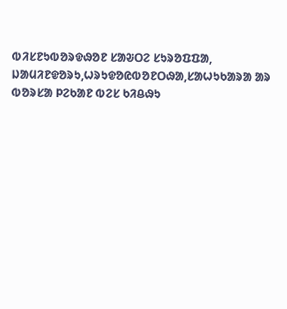ᱵᱤᱥᱱᱩᱵᱚᱨᱫᱷᱚᱱ ᱥᱟᱶᱛᱮ ᱥᱩᱨᱚᱯᱯᱟ, ᱡᱟᱢᱤᱱᱫᱚᱨᱩ,ᱦᱨᱩᱫᱚᱭᱵᱚᱱᱛᱷᱟ,ᱥᱟᱦᱩᱠᱟᱨᱟ ᱟᱨ ᱵᱚᱨᱥᱟ ᱞᱮᱠᱟᱱ ᱵᱮᱥ ᱠᱤᱪᱷᱩ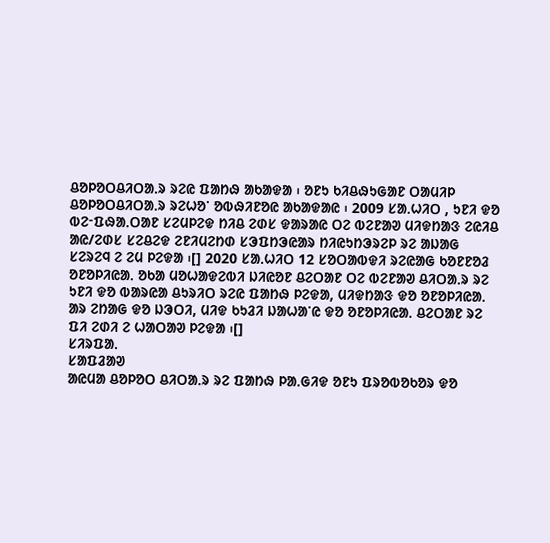ᱪᱚᱞᱚᱛᱪᱤᱛᱟᱹᱨ ᱨᱮᱭ ᱯᱟᱴᱷ ᱟᱠᱟᱫᱟ ᱾ ᱚᱱᱩ ᱠᱤᱪᱷᱩᱜᱟᱱ ᱛᱟᱢᱤᱞ ᱪᱚᱞᱚᱛᱪᱤᱛᱟᱹᱨ ᱨᱮᱦᱚᱸ ᱚᱵᱷᱤᱱᱚᱭ ᱟᱠᱟᱫᱟᱭ ᱾ 2009 ᱥᱟᱹᱦᱤᱛ , ᱩᱱᱤ ᱫᱚ ᱵᱮᱼᱯᱷᱟᱹᱛᱟᱱ ᱥᱮᱢᱞᱮᱫ ᱴᱤᱪ ᱮᱰᱥ ᱫᱟᱨᱟᱭ ᱛᱮ ᱵᱮᱱᱟᱣ ᱢᱤᱫᱴᱟᱝ ᱮᱭᱤᱪ ᱟᱭ/ᱮᱰᱥ ᱥᱮᱪᱮᱫ ᱮᱱᱤᱢᱮᱴᱰ ᱥᱳᱯᱴᱳᱭᱟᱨ ᱴᱤᱭᱩᱴᱳᱨᱮᱞ ᱨᱮ ᱟᱡᱟᱜ ᱥᱮᱨᱮᱧ ᱮ ᱮᱢ ᱞᱮᱫᱟ ᱾[] 2020 ᱥᱟᱹᱦᱤᱛ 12 ᱥᱚᱛᱟᱵᱫᱤ ᱨᱮᱭᱟᱜ ᱠᱚᱱᱱᱚᱲ ᱚᱱᱚᱞᱤᱭᱟᱹ ᱚᱠᱟ ᱢᱚᱦᱟᱫᱮᱵᱤ ᱡᱤᱭᱚᱱ ᱪᱮᱛᱟᱱ ᱛᱮ ᱵᱮᱱᱟᱣ ᱪᱤᱛᱟᱹᱨ ᱨᱮ ᱩᱱᱤ ᱫᱚ ᱵᱟᱨᱭᱟ ᱪᱩᱨᱤᱛ ᱨᱮᱭ ᱯᱟᱴᱷ ᱞᱮᱫᱟ, ᱢᱤᱫᱴᱟᱝ ᱫᱚ ᱚᱱᱚᱞᱤᱭᱟᱹ ᱟᱨ ᱮᱴᱟᱜ ᱫᱚ ᱡᱳᱛᱤ, ᱢᱤᱫ ᱠᱩᱲᱤ ᱡᱟᱦᱟᱸᱭ ᱫᱚ ᱚᱱᱚᱞᱤᱭᱟᱹ ᱪᱮᱛᱟᱱ ᱨᱮ ᱯᱤ ᱮᱰᱤ ᱮ ᱦᱟᱛᱟᱣ ᱞᱮᱫᱟ ᱾[]
ᱥᱤᱨᱯᱟᱹ
ᱥᱟᱯᱲᱟᱣ
ᱟᱭᱢᱟ ᱪᱚᱞᱚᱛ ᱪᱤᱛᱟᱹᱨ ᱨᱮ ᱯᱟᱴᱷ ᱞᱟᱹᱜᱤᱫ ᱚᱱᱩ ᱯᱨᱚᱵᱚᱠᱚᱨ ᱫᱚ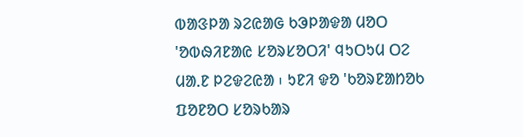ᱵᱟᱝᱞᱟ ᱨᱮᱭᱟᱜ ᱠᱳᱞᱟᱫᱟ ᱢᱚᱛ 'ᱚᱵᱷᱤᱱᱟᱭ ᱥᱚᱨᱥᱚᱛᱤ' ᱧᱩᱛᱩᱢ ᱛᱮ ᱢᱟᱹᱱ ᱞᱮᱫᱮᱭᱟ ᱾ ᱩᱱᱤ ᱫᱚ 'ᱠᱚᱨᱱᱟᱴᱚᱠ ᱯᱚᱱᱚᱛ ᱥᱚᱨᱠᱟᱨ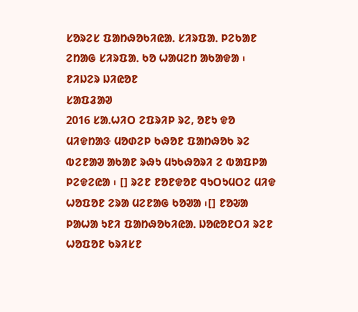ᱥᱚᱨᱮᱥ ᱯᱟᱴᱷᱚᱠᱤᱭᱟᱹ ᱥᱤᱨᱯᱟᱹ ᱞᱮᱠᱟᱱ ᱮᱴᱟᱜ ᱥᱤᱨᱯᱟᱹ ᱠᱚ ᱦᱟᱢᱮᱴ ᱟᱠᱟᱫᱟ ᱾
ᱱᱤᱡᱮᱨ ᱡᱤᱭᱚᱱ
ᱥᱟᱯᱲᱟᱣ
2016 ᱥᱟᱹᱦᱤᱛ ᱮᱯᱨᱤᱞ ᱨᱮ, ᱚᱱᱩ ᱫᱚ ᱢᱤᱫᱴᱟᱝ ᱢᱚᱰᱮᱞ ᱠᱷᱚᱱ ᱯᱟᱴᱷᱚᱠ ᱨᱮ ᱵᱮᱱᱟᱣ ᱟᱠᱟᱱ ᱨᱷᱩ ᱢᱩᱠᱷᱚᱨᱤ ᱮ ᱵᱟᱯᱞᱟ ᱞᱮᱫᱮᱭᱟ ᱾ [] ᱨᱮᱱ ᱱᱚᱱᱫᱚᱱ ᱧᱩᱛᱩᱢᱛᱮ ᱢᱤᱫ ᱦᱚᱯᱚᱱ ᱮᱨᱟ ᱢᱮᱱᱟᱜ ᱠᱚᱣᱟ ᱾[] ᱱᱚᱶᱟ ᱞᱟᱦᱟ ᱩᱱᱤ ᱯᱟᱴᱷᱚᱠᱤᱭᱟᱹ ᱡᱚᱭᱚᱱᱛᱤ ᱨᱮᱱ ᱦᱚᱯᱚᱱ ᱠᱨᱤᱥᱱ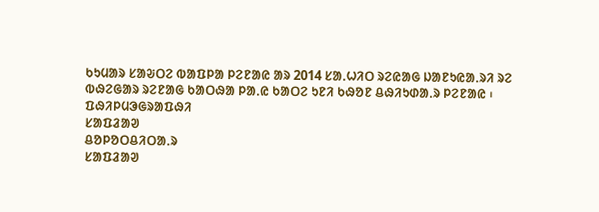ᱠᱩᱢᱟᱨ ᱥᱟᱶᱛᱮ ᱵᱟᱯᱞᱟ ᱞᱮᱱᱟᱭ ᱟᱨ 2014 ᱥᱟᱹᱦᱤᱛ ᱨᱮᱭᱟᱜ ᱡᱟᱱᱩᱭᱟᱹᱨᱤ ᱨᱮ ᱵᱷᱮᱜᱟᱨ ᱨᱮᱱᱟᱜ ᱠᱟᱛᱷᱟ ᱞᱟᱹᱭ ᱠᱟᱛᱮ ᱩᱱᱤ ᱠᱷᱚᱱ ᱪᱷᱤᱩᱰᱟᱹᱨ ᱞᱮᱱᱟᱭ ᱾
ᱯᱷᱤᱞᱢᱳᱜᱨᱟᱯᱷᱤ
ᱥᱟᱯᱲᱟᱣ
ᱪᱚᱞᱚᱛᱪᱤᱛᱟᱹᱨ
ᱥᱟᱯᱲᱟᱣ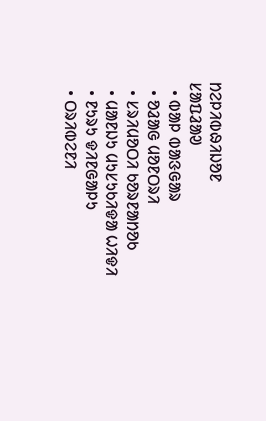ᱴᱮᱞᱤᱵᱷᱤᱡᱚᱱ
ᱥᱟᱯᱲᱟᱣ
  • ᱵᱟᱞ ᱵᱟᱝᱜᱟᱨ
  • ᱚᱲᱟᱜ ᱢᱚᱱᱛᱨᱤ
  • ᱥᱨᱤᱢᱚᱛᱤ ᱠᱚᱨᱱᱟᱴᱚᱠ
  • ᱢᱟᱱᱡᱩ ᱢᱩᱥᱩᱠᱤᱫᱟ ᱦᱤᱫᱤ
  • ᱱᱩᱨᱩ ᱫᱤᱱᱜᱟᱞᱩ
  • ᱛᱨᱤᱵᱮᱱᱤ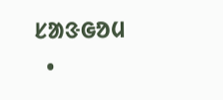ᱥᱟᱝᱜᱚᱢ
  •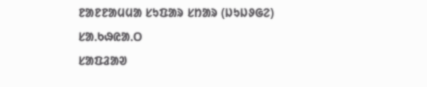ᱱᱟᱱᱱᱟᱢᱢᱟ ᱥᱩᱯᱟᱨ ᱥᱴᱟᱨ (ᱡᱩᱡᱽᱜᱮ)
ᱥᱟᱹᱠᱷᱭᱟᱹᱛ
ᱥᱟᱯᱲᱟᱣ